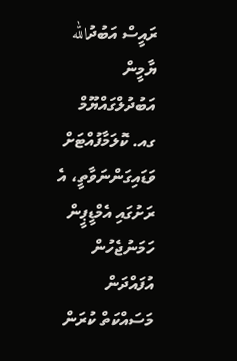ރައީސް އަބުދުالله ޔާމީން އަބުދުލްގައްޔޫމް ގއ. ކޮލަމާފުއްޓަށް ވަޑައިގަންނަވާތީ، އެ ރަށުގައި އެމްޑީޕީން ހަމަނުޖެހުން އުފައްދަން މަސައްކަތް ކުރަން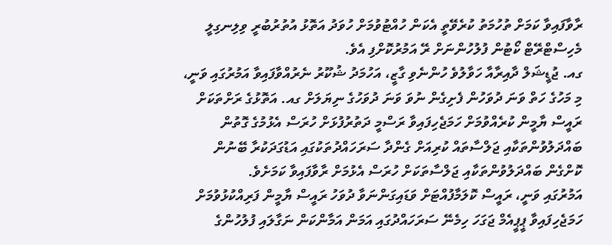ރާވާފައިވާ ކަމަށް ތުހުމަތު ކުރެވޭތީ އެކަން ހުއްޓުވުމަށް ހުވަދު އަތޮޅު އުތުރުބުރީ ވިލިނގިލީ މެހިސްޓްރޭޓް ކޯޓުން ފުލުހުންނަށް ރޭ އަމުރުކޮށްފި އެވެ.
ގއ. ޖުޑީޝަލް ދާއިރާއާ ހަވާލުވެ ހުންނެވި ގާޒީ، އަހުމަދު ޝުކޫރު ނެރުއްވާފައިވާ އަމުރުގައި ވަނީ، މި މަހުގެ ހަތް ވަނަ ދުވަހުން ފެށިގެން ނުވަ ވަނަ ދުވަހުގެ ނިޔަލަށް ގއ. އަތޮޅުގެ ރަށްތަކަށް ރައީސް ޔާމީން ކުރެއްވުމަށް ހަމަޖެހިފައިވާ ރަސްމީ ދަތުރުފުޅަށް ހުރަސް އެޅުމުގެ ގޮތުން ބައްދަލުވުންތަކާއި ޖަލްސާތައް ކުރިއަށް ގެންދާ ސަރަހައްދުތަކުގައި އަޑުގަދަކުރާ ބޭނުން ކޮށްގެން ބައްދަލުވުންތަކާއި ޖަލްސާތަކަށް ހުރަސް އެޅުމަށް ރާވާފައިވާ ކަމަށެވެ.
އަމުރުގައި ވަނީ، ރައީސް ކޮލަމާފުއްޓަށް ވަޑައިގަންނަވާ ދުވަހު ރައީސް ޔާމީން ފަރިއްކުޅުވުމަށް ހަމަޖެހިފައިވާ ޕީޕީއެމް ޖަގަހަ ހިމެނޭ ސަރަހައްދުގައި އަމަން އަމާންކަން ނަގާލައި ފުލުހުންގެ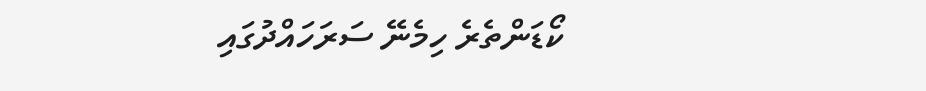ކޯޑަންތެރެ ހިމެނޭ ސަރަހައްދުގައި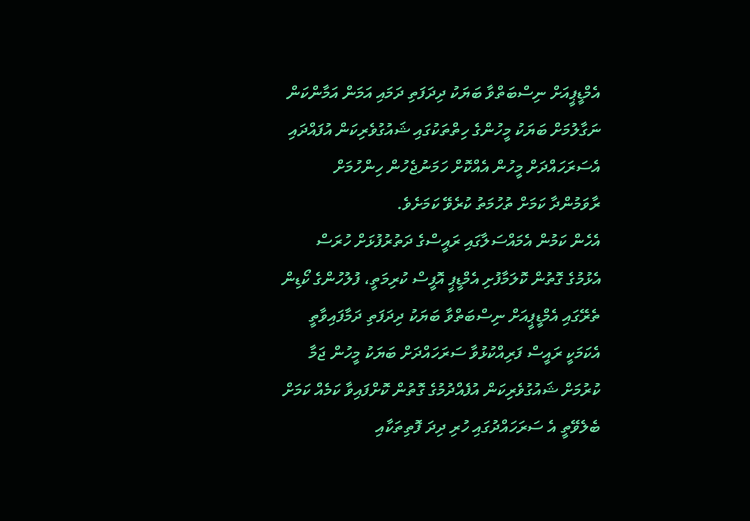އެމްޑީޕީއަށް ނިސްބަތްވާ ބަޔަކު ދިދަފަތި ދަމައި އަމަން އަމާންކަން ނަގާލުމަށް ބަޔަކު މީހުންގެ ހިތްތަކުގައި ޝައުގުވެރިކަން އުފައްދައި އެސަރަހައްދަށް މީހުން އެއްކޮށް ހަމަނުޖެހުން ހިންހުމަށް ރާވަމުންދާ ކަމަށް ތުހުމަތު ކުރެވޭ ކަމަށެވެ.
އެހެން ކަމުން އެމައްސަލާގައި ރައީސްގެ ދަތުރުފުޅަށް ހުރަސް އެޅުމުގެ ގޮތުން ކޮލަމާފުށި އެމްޑީޕީ އޮފީސް ކުރިމަތީ، ފުލުހުންގެ ކޯޑިން ތެރޭގައި އެމްޑީޕީއަށް ނިސްބަތްވާ ބަޔަކު ދިދަފަތި ދަމާފައިވާތީ އެކަމަކީ ރައީސް ފަރިއްކުޅުވާ ސަރަހައްދަށް ބަޔަކު މީހުން ޖަމާ ކުރުމަށް ޝައުގުވެރިކަން އުފެއްދުމުގެ ގޮތުން ކޮށްފައިވާ ކަމެއް ކަމަށް ބެލެވޭތީ އެ ސަރަހައްދުގައި ހުރި ދިދަ ފޮތިތަކާއި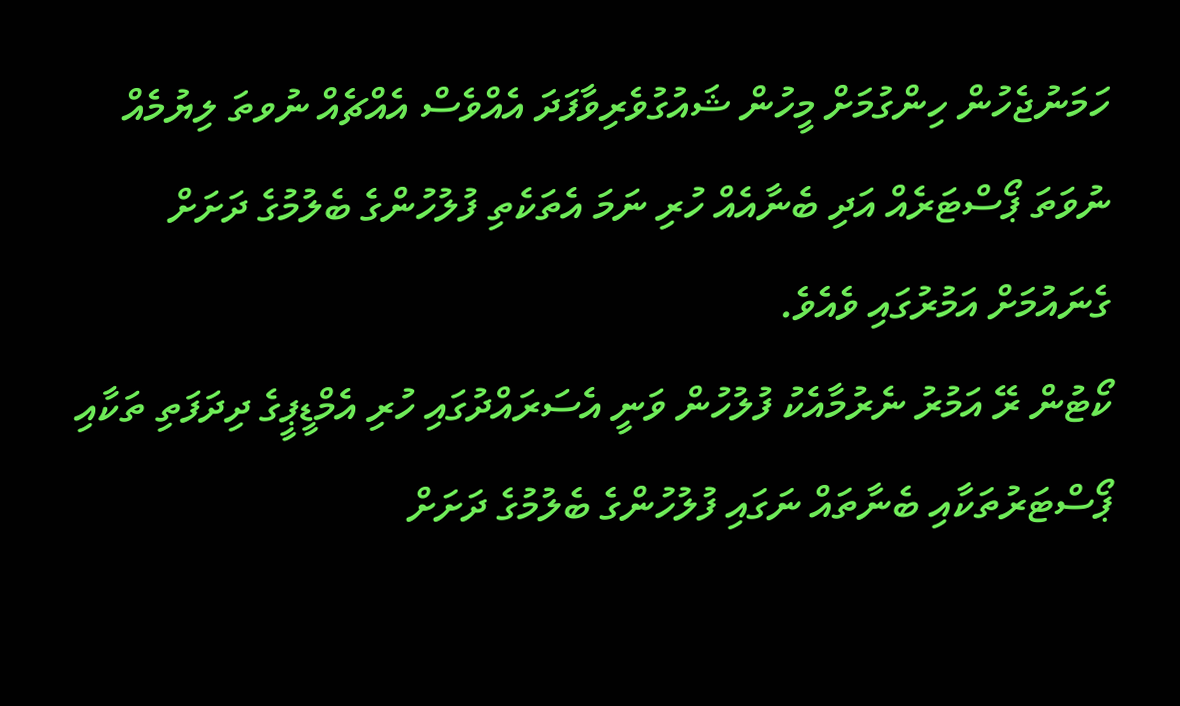ހަމަނުޖެހުން ހިންގުމަށް މީހުން ޝައުގުވެރިވާފަދަ އެއްވެސް އެއްޗެއް ނުވތަ ލިޔުމެއް ނުވަތަ ޕޯސްޓަރެއް އަދި ބެނާއެއް ހުރި ނަމަ އެތަކެތި ފުލުހުންގެ ބެލުމުގެ ދަށަށް ގެނައުމަށް އަމުރުގައި ވެއެވެ.
ކޯޓުން ރޭ އަމުރު ނެރުމާއެކު ފުލުހުން ވަނީ އެސަރައްދުގައި ހުރި އެމްޑީޕީގެ ދިދަފަތި ތަކާއި ޕޯސްޓަރުތަކާއި ބެނާތައް ނަގައި ފުލުހުންގެ ބެލުމުގެ ދަށަށް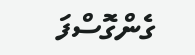ގެންގޮސްފަ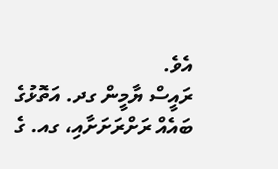އެވެ.
ރައީސް ޔާމީން ގދ. އަތޮޅުގެ ބައެއް ރަށްރަށަށާއި، ގއ. ގެ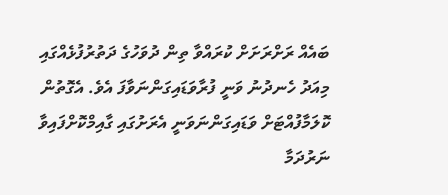ބައެއް ރަށްރަށަށް ކުރައްވާ ތިން ދުވަހުގެ ދަތުރުފުޅެއްގައި މިއަދު ހެނދުނު ވަނީ ފުރާވަޑައިގަންނަވާފަ އެވެ. އެގޮތުން ކޮލަމާފުއްޓަށް ވަޑައިގަންނަވަނީ އެރަށުގައި ގާއިމްކޮށްފައިވާ ނަރުދަމާ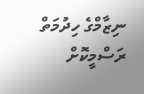ނިޒާމްގެ ހިދުމަތް ރަސްމީކޮށް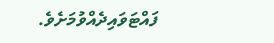ފައްޓަވައިދެއްވުމަށެވެ.